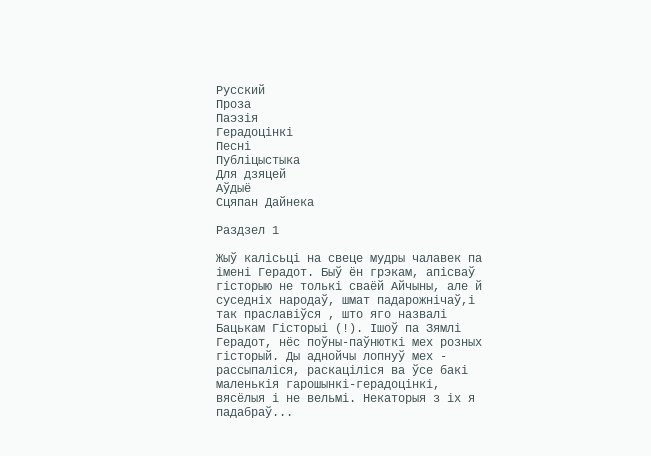Русский
Проза
Паэзія
Герадоцінкі
Песні
Публіцыстыка
Для дзяцей
Аўдыё
Сцяпан Дайнека

Раздзел 1

Жыў калісьці на свеце мудры чалавек па імені Герадот. Быў ён грэкам, апісваў гісторыю не толькі сваёй Айчыны, але й суседніх народаў, шмат падарожнічаў,і так праславіўся , што яго назвалі Бацькам Гісторыі (!). Ішоў па Зямлі Герадот, нёс поўны-паўнюткі мех розных гісторый. Ды аднойчы лопнуў мех - рассыпаліся, раскаціліся ва ўсе бакі маленькія гарошынкі-герадоцінкі, вясёлыя і не вельмі. Некаторыя з іх я падабраў...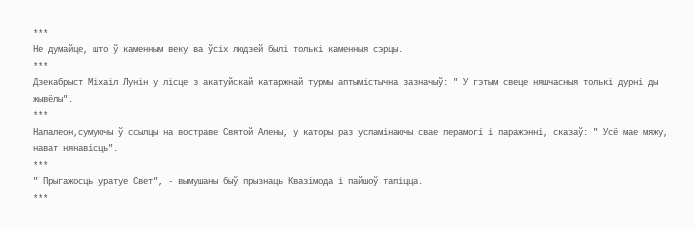***
Не думайце, што ў каменным веку ва ўсіх людзей былі толькі каменныя сэрцы.
***
Дзекабрыст Міхаіл Лунін у лісце з акатуйскай катаржнай турмы аптымістычна зазначыў: " У гэтым свеце няшчасныя толькі дурні ды жывёлы".
***
Напалеон,сумуючы ў ссылцы на востраве Святой Алены, у каторы раз успамінаючы свае перамогі і паражэнні, сказаў: " Усё мае мяжу, нават нянавісць".
***
" Прыгажосць уратуе Свет", - вымушаны быў прызнаць Квазімода і пайшоў тапіцца.
***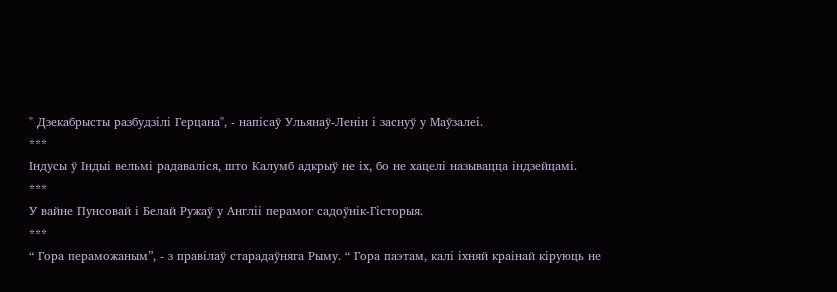" Дзекабрысты разбудзілі Герцана", - напісаў Ульянаў-Ленін і заснуў у Маўзалеі.
***
Індусы ў Індыі вельмі радаваліся, што Калумб адкрыў не іх, бо не хацелі называцца індзейцамі.
***
У вайне Пунсовай і Белай Ружаў у Англіі перамог садоўнік-Гісторыя.
***
“ Гора пераможаным”, - з правілаў старадаўняга Рыму. “ Гора паэтам, калі іхняй краінай кіруюць не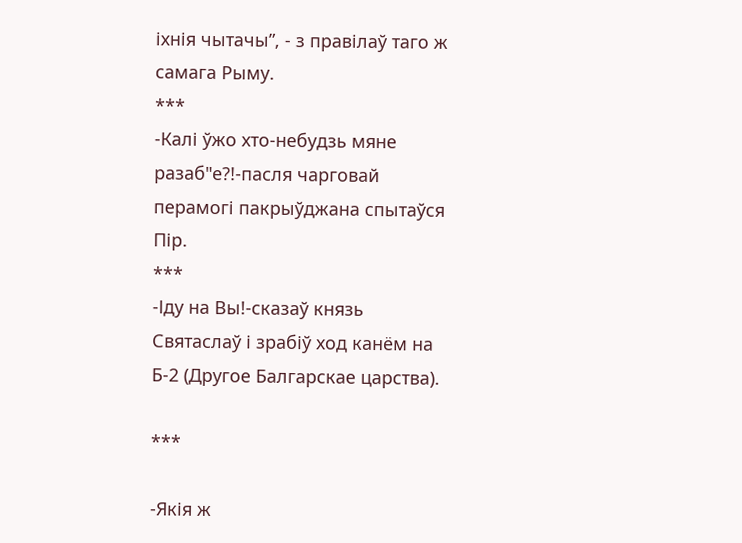іхнія чытачы”, - з правілаў таго ж самага Рыму.
***
-Калі ўжо хто-небудзь мяне разаб"е?!-пасля чарговай перамогі пакрыўджана спытаўся Пір.
***
-Іду на Вы!-сказаў князь Святаслаў і зрабіў ход канём на Б-2 (Другое Балгарскае царства).

***

-Якія ж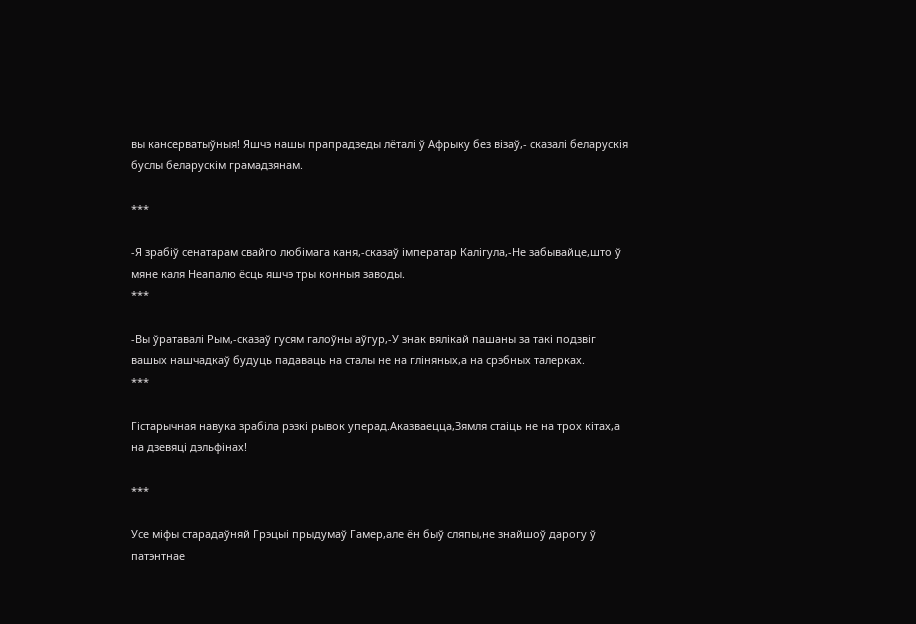вы кансерватыўныя! Яшчэ нашы прапрадзеды лёталі ў Афрыку без візаў,- сказалі беларускія буслы беларускім грамадзянам.

***

-Я зрабіў сенатарам свайго любімага каня,-сказаў імператар Калігула,-Не забывайце,што ў мяне каля Неапалю ёсць яшчэ тры конныя заводы.
***

-Вы ўратавалі Рым,-сказаў гусям галоўны аўгур,-У знак вялікай пашаны за такі подзвіг вашых нашчадкаў будуць падаваць на сталы не на гліняных,а на срэбных талерках.
***

Гістарычная навука зрабіла рэзкі рывок уперад.Аказваецца,Зямля стаіць не на трох кітах,а на дзевяці дэльфінах!

***

Усе міфы старадаўняй Грэцыі прыдумаў Гамер,але ён быў сляпы,не знайшоў дарогу ў патэнтнае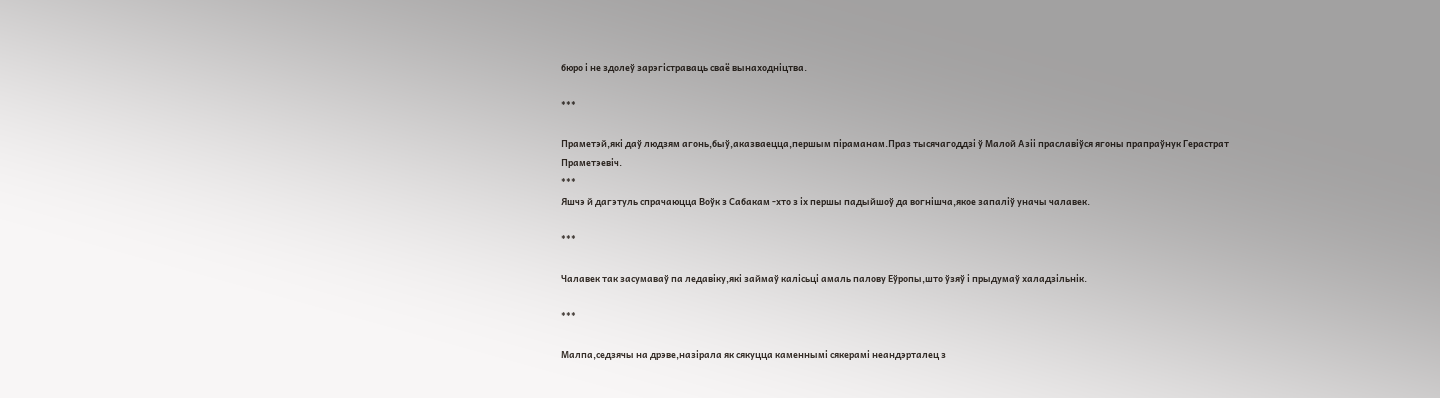бюро і не здолеў зарэгістраваць сваё вынаходніцтва.

***

Праметэй,які даў людзям агонь,быў,аказваецца,першым піраманам.Праз тысячагоддзі ў Малой Азіі праславіўся ягоны прапраўнук Герастрат Праметэевіч.
***
Яшчэ й дагэтуль спрачаюцца Воўк з Сабакам -хто з іх першы падыйшоў да вогнішча,якое запаліў уначы чалавек.

***

Чалавек так засумаваў па ледавіку,які займаў калісьці амаль палову Еўропы,што ўзяў і прыдумаў халадзільнік.

***

Малпа,седзячы на дрэве,назірала як сякуцца каменнымі сякерамі неандэрталец з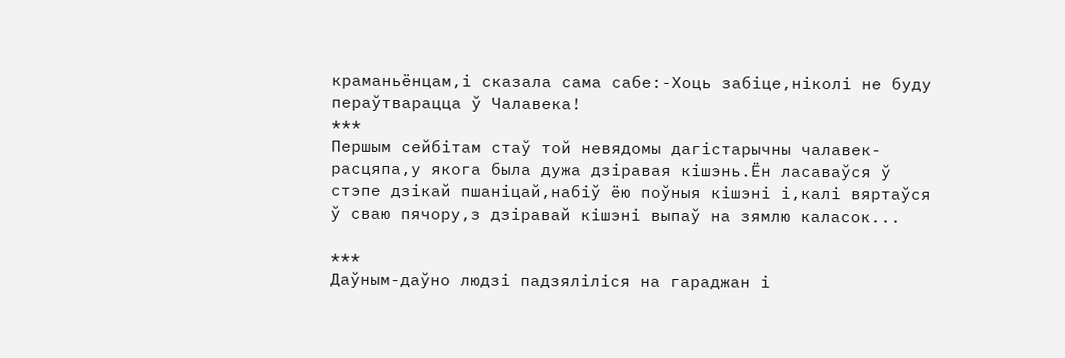краманьёнцам,і сказала сама сабе:-Хоць забіце,ніколі не буду пераўтварацца ў Чалавека!
***
Першым сейбітам стаў той невядомы дагістарычны чалавек-расцяпа,у якога была дужа дзіравая кішэнь.Ён ласаваўся ў стэпе дзікай пшаніцай,набіў ёю поўныя кішэні і,калі вяртаўся ў сваю пячору,з дзіравай кішэні выпаў на зямлю каласок...

***
Даўным-даўно людзі падзяліліся на гараджан і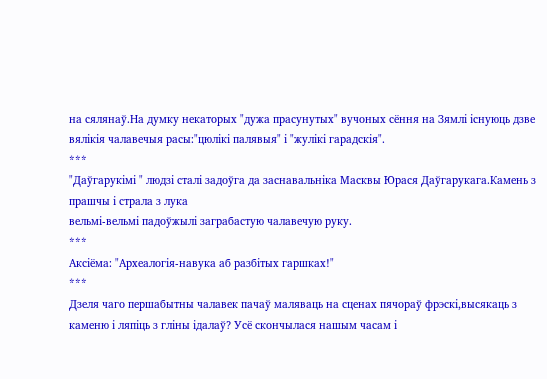на сялянаў.На думку некаторых "дужа прасунутых" вучоных сёння на Зямлі існуюць дзве вялікія чалавечыя расы:"цюлікі палявыя" і "жулікі гарадскія".
***
"Даўгарукімі " людзі сталі задоўга да заснавальніка Масквы Юрася Даўгарукага.Камень з прашчы і страла з лука
вельмі-вельмі падоўжылі заграбастую чалавечую руку.
***
Аксіёма: "Археалогія-навука аб разбітых гаршках!"
***
Дзеля чаго першабытны чалавек пачаў маляваць на сценах пячораў фрэскі,высякаць з каменю і ляпіць з гліны ідалаў? Усё скончылася нашым часам і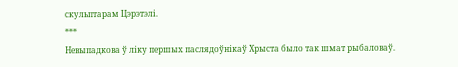скульптарам Цэрэтэлі.
***
Невыпадкова ў ліку першых паслядоўнікаў Хрыста было так шмат рыбаловаў.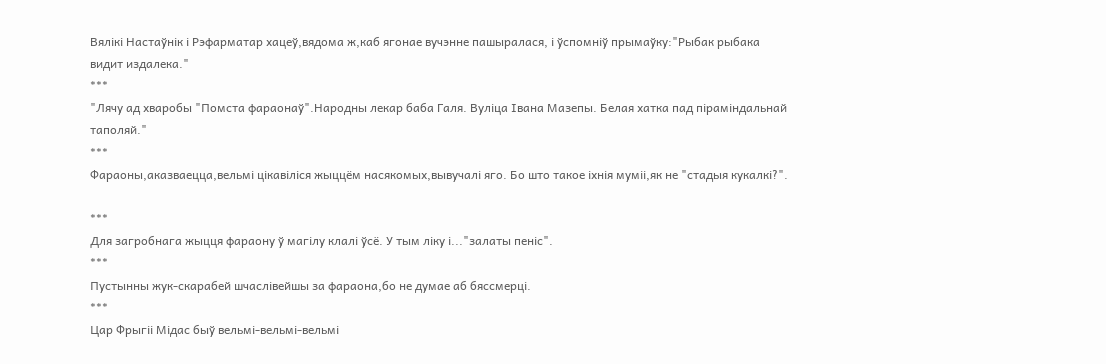Вялікі Настаўнік і Рэфарматар хацеў,вядома ж,каб ягонае вучэнне пашыралася, і ўспомніў прымаўку:"Рыбак рыбака видит издалека."
***
"Лячу ад хваробы "Помста фараонаў".Народны лекар баба Галя. Вуліца Івана Мазепы. Белая хатка пад піраміндальнай таполяй."
***
Фараоны,аказваецца,вельмі цікавіліся жыццём насякомых,вывучалі яго. Бо што такое іхнія муміі,як не "стадыя кукалкі?".

***
Для загробнага жыцця фараону ў магілу клалі ўсё. У тым ліку і..."залаты пеніс".
***
Пустынны жук-скарабей шчаслівейшы за фараона,бо не думае аб бяссмерці.
***
Цар Фрыгіі Мідас быў вельмі-вельмі-вельмі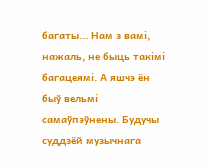багаты... Нам з вамі, нажаль, не быць такімі багацеямі. А яшчэ ён быў вельмі самаўпэўнены. Будучы суддзёй музычнага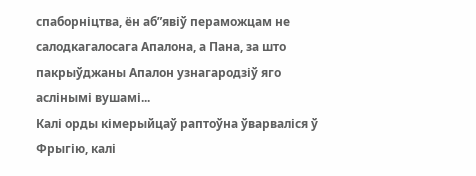спаборніцтва, ён аб”явіў пераможцам не салодкагалосага Апалона, а Пана, за што пакрыўджаны Апалон узнагародзіў яго аслінымі вушамі...
Калі орды кімерыйцаў раптоўна ўварваліся ў Фрыгію, калі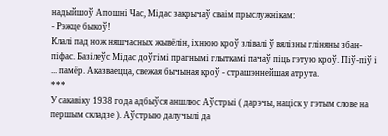надыйшоў Апошні Час, Мідас закрычаў сваім прыслужнікам:
- Рэжце быкоў!
Клалі пад нож няшчасных жывёлін, іхнюю кроў злівалі ў вялізны гліняны збан-піфас. Базілеўс Мідас доўгімі прагнымі глыткамі пачаў піць гэтую кроў. Піў-піў і ... памёр. Аказваецца, свежая бычыная кроў - страшэннейшая атрута.
***
У сакавіку 1938 года адбыўся аншлюс Аўстрыі ( дарэчы, націск у гэтым слове на першым складзе ). Аўстрыю далучылі да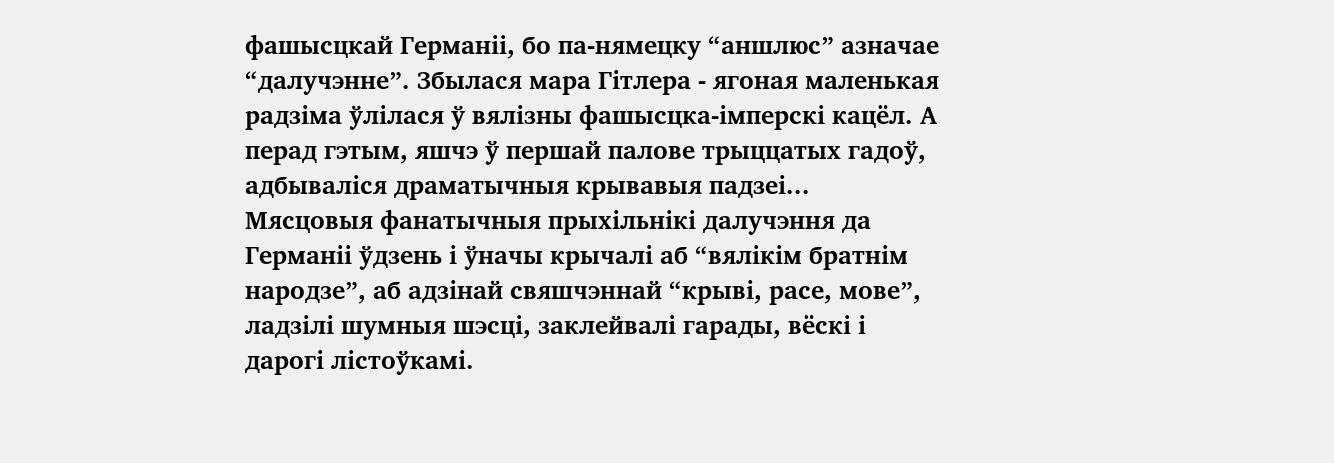фашысцкай Германіі, бо па-нямецку “аншлюс” азначае “далучэнне”. Збылася мара Гітлера - ягоная маленькая радзіма ўлілася ў вялізны фашысцка-імперскі кацёл. А перад гэтым, яшчэ ў першай палове трыццатых гадоў, адбываліся драматычныя крывавыя падзеі...
Мясцовыя фанатычныя прыхільнікі далучэння да Германіі ўдзень і ўначы крычалі аб “вялікім братнім народзе”, аб адзінай свяшчэннай “крыві, расе, мове”, ладзілі шумныя шэсці, заклейвалі гарады, вёскі і дарогі лістоўкамі.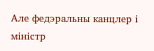Але федэральны канцлер і міністр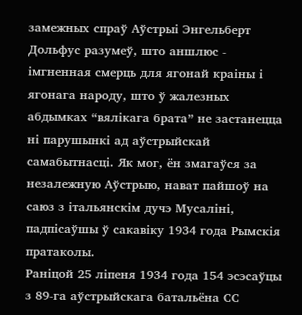замежных спраў Аўстрыі Энгельберт Дольфус разумеў, што аншлюс - імгненная смерць для ягонай краіны і ягонага народу, што ў жалезных абдымках “вялікага брата” не застанецца ні парушынкі ад аўстрыйскай самабытнасці. Як мог, ён змагаўся за незалежную Аўстрыю, нават пайшоў на саюз з італьянскім дучэ Мусаліні, падпісаўшы ў сакавіку 1934 года Рымскія пратаколы.
Раніцой 25 ліпеня 1934 года 154 эсэсаўцы з 89-га аўстрыйскага батальёна СС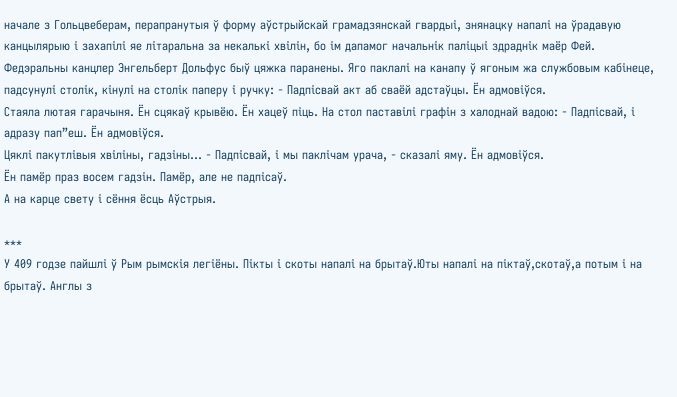начале з Гольцвеберам, перапранутыя ў форму аўстрыйскай грамадзянскай гвардыі, знянацку напалі на ўрадавую канцылярыю і захапілі яе літаральна за некалькі хвілін, бо ім дапамог начальнік паліцыі здраднік маёр Фей.
Федэральны канцлер Энгельберт Дольфус быў цяжка паранены. Яго паклалі на канапу ў ягоным жа службовым кабінеце, падсунулі столік, кінулі на столік паперу і ручку: - Падпісвай акт аб сваёй адстаўцы. Ён адмовіўся.
Стаяла лютая гарачыня. Ён сцякаў крывёю. Ён хацеў піць. На стол паставілі графін з халоднай вадою: - Падпісвай, і адразу пап”еш. Ён адмовіўся.
Цяклі пакутлівыя хвіліны, гадзіны... - Падпісвай, і мы паклічам урача, - сказалі яму. Ён адмовіўся.
Ён памёр праз восем гадзін. Памёр, але не падпісаў.
А на карце свету і сёння ёсць Аўстрыя.

***
У 409 годзе пайшлі ў Рым рымскія легіёны. Пікты і скоты напалі на брытаў.Юты напалі на піктаў,скотаў,а потым і на брытаў. Англы з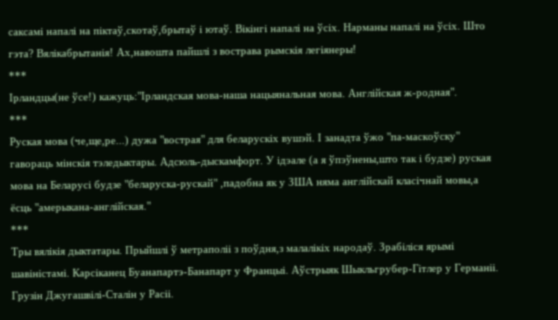саксамі напалі на піктаў,скотаў,брытаў і ютаў. Вікінгі напалі на ўсіх. Нарманы напалі на ўсіх. Што гэта? Вялікабрытанія! Ах,навошта пайшлі з вострава рымскія легіянеры!
***
Ірландцы(не ўсе!) кажуць:"Ірландская мова-наша нацыянальная мова. Англійская ж-родная".
***
Руская мова (че,ще,ре...) дужа "вострая" для беларускіх вушэй. І занадта ўжо "па-маскоўску" гавораць мінскія тэледыктары. Адсюль-дыскамфорт. У ідэале (а я ўпэўнены,што так і будзе) руская мова на Беларусі будзе "беларуска-рускай" ,падобна як у ЗША няма англійскай класічнай мовы,а ёсць "амерыкана-англійская."
***
Тры вялікія дыктатары. Прыйшлі ў метраполіі з поўдня,з малалікіх народаў. Зрабіліся ярымі шавіністамі. Карсіканец Буанапартэ-Банапарт у Францыі. Аўстрыяк Шыкльгрубер-Гітлер у Германіі. Грузін Джугашвілі-Сталін у Расіі.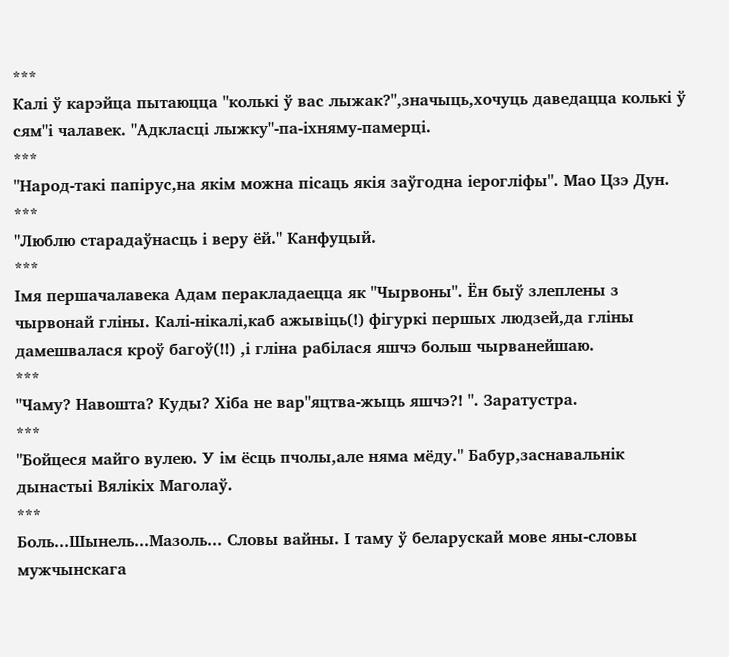***
Калі ў карэйца пытаюцца "колькі ў вас лыжак?",значыць,хочуць даведацца колькі ў сям"і чалавек. "Адкласці лыжку"-па-іхняму-памерці.
***
"Народ-такі папірус,на якім можна пісаць якія заўгодна іерогліфы". Мао Цзэ Дун.
***
"Люблю старадаўнасць і веру ёй." Канфуцый.
***
Імя першачалавека Адам перакладаецца як "Чырвоны". Ён быў злеплены з чырвонай гліны. Калі-нікалі,каб ажывіць(!) фігуркі першых людзей,да гліны дамешвалася кроў багоў(!!) ,і гліна рабілася яшчэ больш чырванейшаю.
***
"Чаму? Навошта? Куды? Хіба не вар"яцтва-жыць яшчэ?! ". Заратустра.
***
"Бойцеся майго вулею. У ім ёсць пчолы,але няма мёду." Бабур,заснавальнік дынастыі Вялікіх Маголаў.
***
Боль...Шынель...Мазоль... Словы вайны. І таму ў беларускай мове яны-словы мужчынскага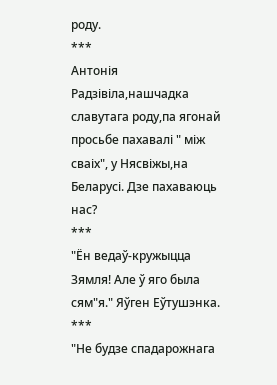роду.
***
Антонія Радзівіла,нашчадка славутага роду,па ягонай просьбе пахавалі " між сваіх", у Нясвіжы,на Беларусі. Дзе пахаваюць нас?
***
"Ён ведаў-кружыцца Зямля! Але ў яго была сям"я." Яўген Еўтушэнка.
***
"Не будзе спадарожнага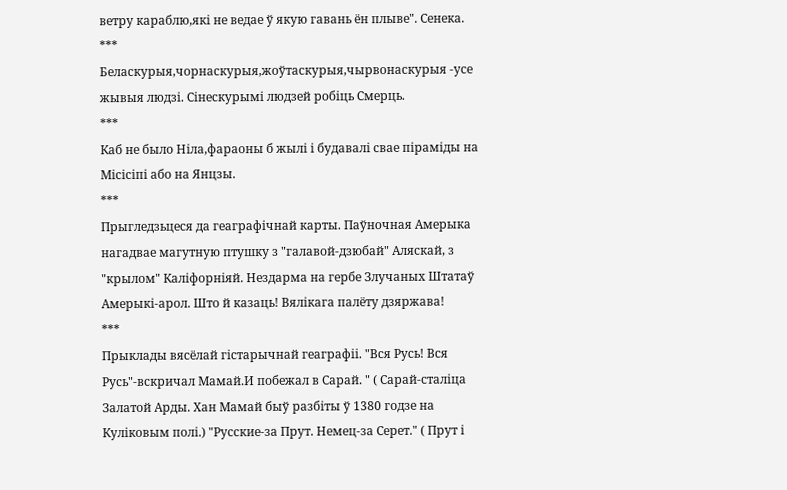ветру караблю,які не ведае ў якую гавань ён плыве". Сенека.
***
Беласкурыя,чорнаскурыя,жоўтаскурыя,чырвонаскурыя -усе жывыя людзі. Сінескурымі людзей робіць Смерць.
***
Каб не было Ніла,фараоны б жылі і будавалі свае піраміды на Місісіпі або на Янцзы.
***
Прыгледзьцеся да геаграфічнай карты. Паўночная Амерыка нагадвае магутную птушку з "галавой-дзюбай" Аляскай, з "крылом" Каліфорніяй. Нездарма на гербе Злучаных Штатаў Амерыкі-арол. Што й казаць! Вялікага палёту дзяржава!
***
Прыклады вясёлай гістарычнай геаграфіі. "Вся Русь! Вся Русь"-вскричал Мамай.И побежал в Сарай. " ( Сарай-сталіца Залатой Арды. Хан Мамай быў разбіты ў 1380 годзе на Куліковым полі.) "Русские-за Прут. Немец-за Серет." ( Прут і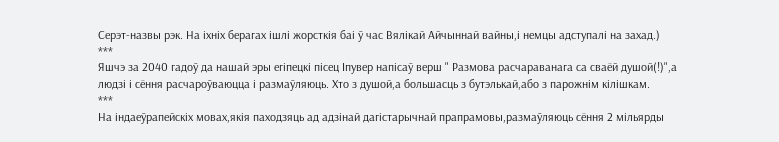Серэт-назвы рэк. На іхніх берагах ішлі жорсткія баі ў час Вялікай Айчыннай вайны,і немцы адступалі на захад.)
***
Яшчэ за 2040 гадоў да нашай эры егіпецкі пісец Іпувер напісаў верш " Размова расчараванага са сваёй душой(!)",а людзі і сёння расчароўваюцца і размаўляюць. Хто з душой,а большасць з бутэлькай,або з парожнім кілішкам.
***
На індаеўрапейскіх мовах,якія паходзяць ад адзінай дагістарычнай прапрамовы,размаўляюць сёння 2 мільярды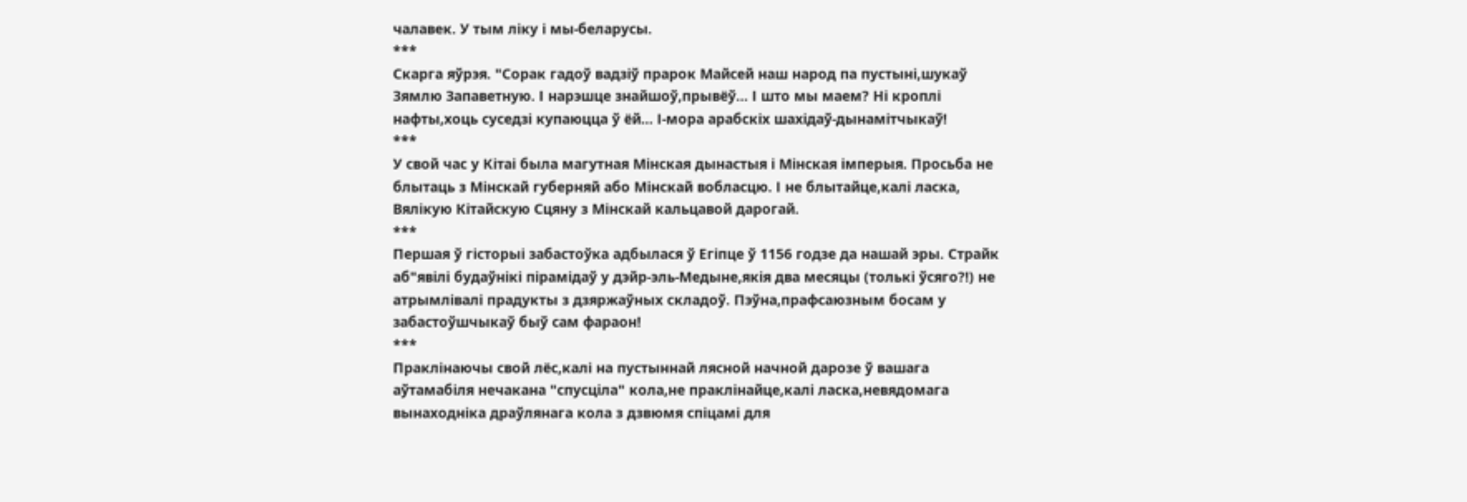чалавек. У тым ліку і мы-беларусы.
***
Скарга яўрэя. "Сорак гадоў вадзіў прарок Майсей наш народ па пустыні,шукаў Зямлю Запаветную. І нарэшце знайшоў,прывёў... І што мы маем? Ні кроплі нафты,хоць суседзі купаюцца ў ёй... І-мора арабскіх шахідаў-дынамітчыкаў!
***
У свой час у Кітаі была магутная Мінская дынастыя і Мінская імперыя. Просьба не блытаць з Мінскай губерняй або Мінскай вобласцю. І не блытайце,калі ласка, Вялікую Кітайскую Сцяну з Мінскай кальцавой дарогай.
***
Першая ў гісторыі забастоўка адбылася ў Егіпце ў 1156 годзе да нашай эры. Страйк аб"явілі будаўнікі пірамідаў у дэйр-эль-Медыне,якія два месяцы (толькі ўсяго?!) не атрымлівалі прадукты з дзяржаўных складоў. Пэўна,прафсаюзным босам у забастоўшчыкаў быў сам фараон!
***
Праклінаючы свой лёс,калі на пустыннай лясной начной дарозе ў вашага аўтамабіля нечакана "спусціла" кола,не праклінайце,калі ласка,невядомага вынаходніка драўлянага кола з дзвюмя спіцамі для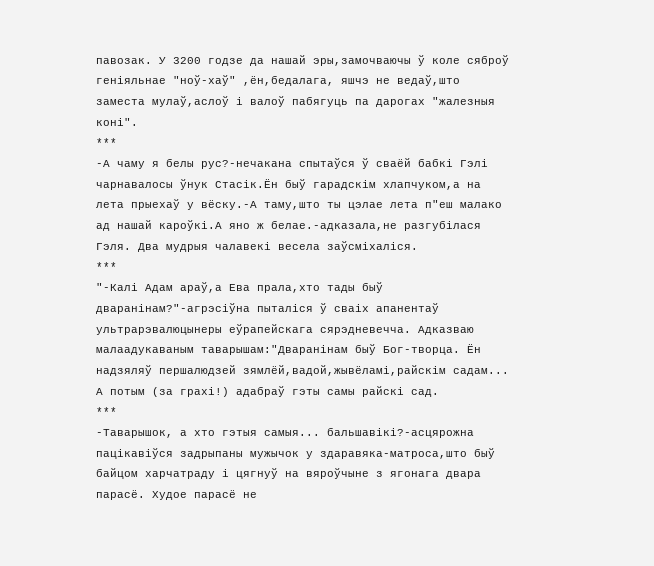павозак. У 3200 годзе да нашай эры,замочваючы ў коле сяброў геніяльнае "ноў-хаў" ,ён,бедалага, яшчэ не ведаў,што заместа мулаў,аслоў і валоў пабягуць па дарогах "жалезныя коні".
***
-А чаму я белы рус?-нечакана спытаўся ў сваёй бабкі Гэлі чарнавалосы ўнук Стасік.Ён быў гарадскім хлапчуком,а на лета прыехаў у вёску.-А таму,што ты цэлае лета п"еш малако ад нашай кароўкі.А яно ж белае.-адказала,не разгубілася Гэля. Два мудрыя чалавекі весела заўсміхаліся.
***
"-Калі Адам араў,а Ева прала,хто тады быў дваранінам?"-агрэсіўна пыталіся ў сваіх апанентаў ультрарэвалюцынеры еўрапейскага сярэдневечча. Адказваю малаадукаваным таварышам:"Дваранінам быў Бог-творца. Ён надзяляў першалюдзей зямлёй,вадой,жывёламі,райскім садам... А потым (за грахі!) адабраў гэты самы райскі сад.
***
-Таварышок, а хто гэтыя самыя... бальшавікі?-асцярожна пацікавіўся задрыпаны мужычок у здаравяка-матроса,што быў байцом харчатраду і цягнуў на вяроўчыне з ягонага двара парасё. Худое парасё не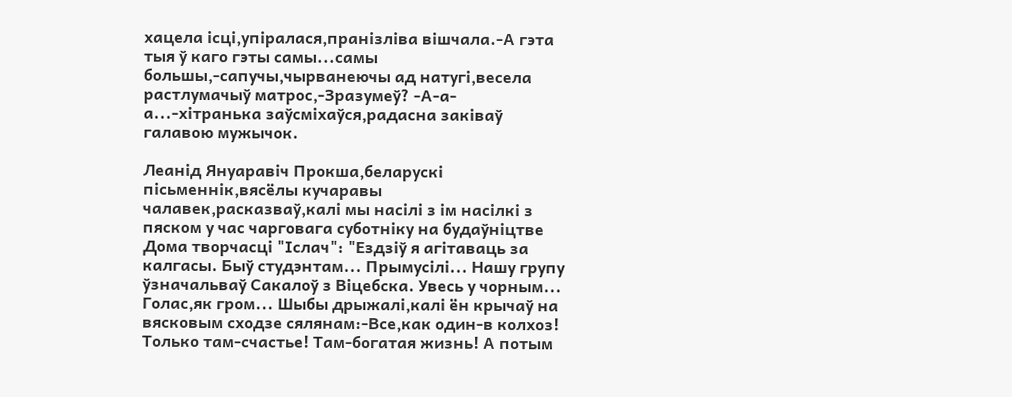хацела ісці,упіралася,пранізліва вішчала.-А гэта тыя ў каго гэты самы...самы большы,-сапучы,чырванеючы ад натугі,весела растлумачыў матрос,-Зразумеў? -А-а-а...-хітранька заўсміхаўся,радасна заківаў галавою мужычок.

Леанід Януаравіч Прокша,беларускі пісьменнік,вясёлы кучаравы чалавек,расказваў,калі мы насілі з ім насілкі з пяском у час чарговага суботніку на будаўніцтве Дома творчасці "Іслач": "Ездзіў я агітаваць за калгасы. Быў студэнтам... Прымусілі... Нашу групу ўзначальваў Сакалоў з Віцебска. Увесь у чорным... Голас,як гром... Шыбы дрыжалі,калі ён крычаў на вясковым сходзе сялянам:-Все,как один-в колхоз! Только там-счастье! Там-богатая жизнь! А потым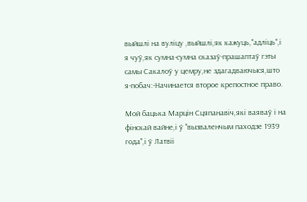выйшлі на вуліцу ,выйшлі,як кажуць,"адліць",і я чуў,як сумна-сумна сказаў-прашаптаў гэты самы Сакалоў у цемру,не здагадваючыся,што я-побач:-Начинается второе крепостное право.

Мой бацька Марцін Сцяпанавіч,які ваяваў і на фінскай вайне,і ў "вызваленчым паходзе 1939 года",і ў Латвіі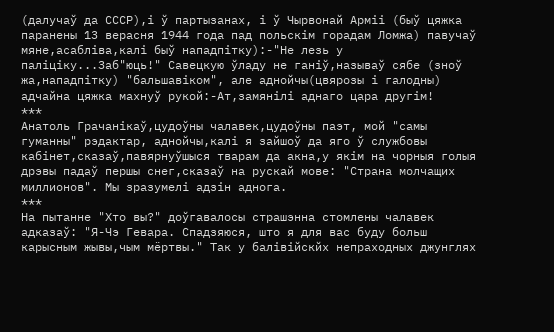(далучаў да СССР),і ў партызанах, і ў Чырвонай Арміі (быў цяжка паранены 13 верасня 1944 года пад польскім горадам Ломжа) павучаў мяне,асабліва,калі быў нападпітку):-"Не лезь у паліціку...Заб"юць!" Савецкую ўладу не ганіў,называў сябе (зноў жа,нападпітку) "бальшавіком", але аднойчы(цвярозы і галодны) адчайна цяжка махнуў рукой:-Ат,замянілі аднаго цара другім!
***
Анатоль Грачанікаў,цудоўны чалавек,цудоўны паэт, мой "самы гуманны" рэдактар, аднойчы,калі я зайшоў да яго ў службовы кабінет,сказаў,павярнуўшыся тварам да акна,у якім на чорныя голыя дрэвы падаў першы снег,сказаў на рускай мове: "Страна молчащих миллионов". Мы зразумелі адзін аднога.
***
На пытанне "Хто вы?" доўгавалосы страшэнна стомлены чалавек адказаў: "Я-Чэ Гевара. Спадзяюся, што я для вас буду больш карысным жывы,чым мёртвы." Так у балівійскйх непраходных джунглях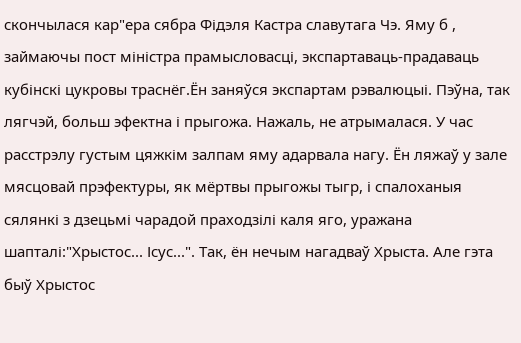скончылася кар"ера сябра Фідэля Кастра славутага Чэ. Яму б , займаючы пост міністра прамысловасці, экспартаваць-прадаваць кубінскі цукровы траснёг.Ён заняўся экспартам рэвалюцыі. Пэўна, так лягчэй, больш эфектна і прыгожа. Нажаль, не атрымалася. У час расстрэлу густым цяжкім залпам яму адарвала нагу. Ён ляжаў у зале мясцовай прэфектуры, як мёртвы прыгожы тыгр, і спалоханыя сялянкі з дзецьмі чарадой праходзілі каля яго, уражана шапталі:"Хрыстос... Ісус...". Так, ён нечым нагадваў Хрыста. Але гэта быў Хрыстос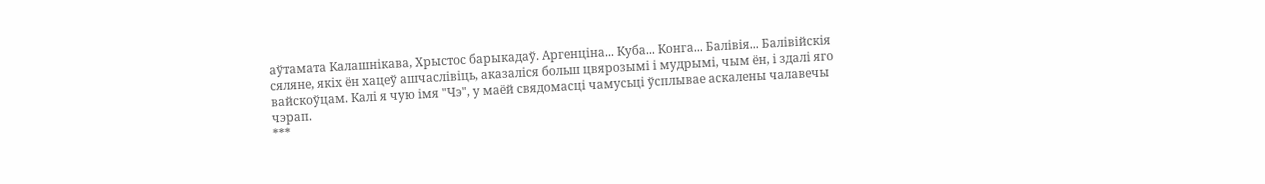аўтамата Калашнікава, Хрыстос барыкадаў. Аргенціна... Куба... Конга... Балівія... Балівійскія сяляне, якіх ён хацеў ашчаслівіць, аказаліся больш цвярозымі і мудрымі, чым ён, і здалі яго вайскоўцам. Калі я чую імя "Чэ", у маёй свядомасці чамусьці ўсплывае аскалены чалавечы чэрап.
***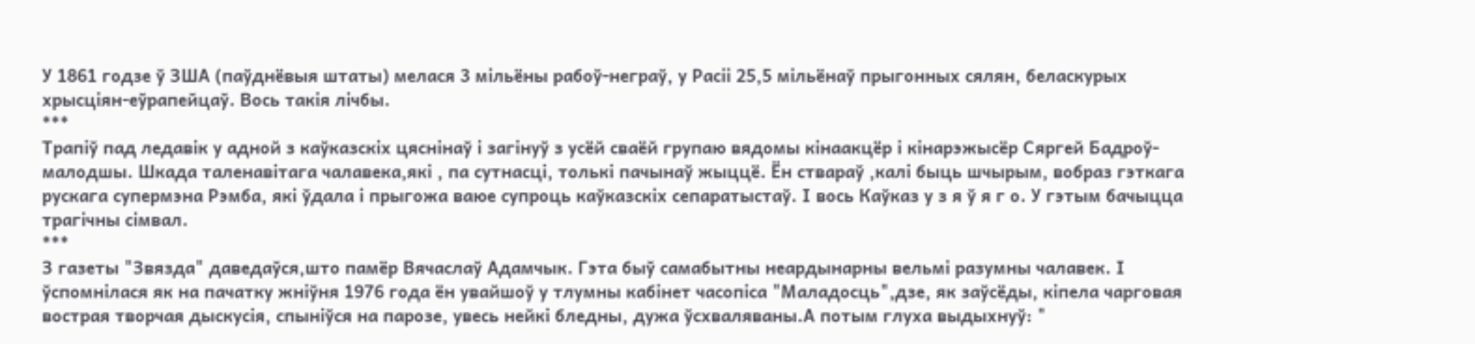У 1861 годзе ў ЗША (паўднёвыя штаты) мелася 3 мільёны рабоў-неграў, у Расіі 25,5 мільёнаў прыгонных сялян, беласкурых хрысціян-еўрапейцаў. Вось такія лічбы.
***
Трапіў пад ледавік у адной з каўказскіх цяснінаў і загінуў з усёй сваёй групаю вядомы кінаакцёр і кінарэжысёр Сяргей Бадроў-малодшы. Шкада таленавітага чалавека,які , па сутнасці, толькі пачынаў жыццё. Ён ствараў ,калі быць шчырым, вобраз гэткага рускага супермэна Рэмба, які ўдала і прыгожа ваюе супроць каўказскіх сепаратыстаў. І вось Каўказ у з я ў я г о. У гэтым бачыцца трагічны сімвал.
***
З газеты "Звязда" даведаўся,што памёр Вячаслаў Адамчык. Гэта быў самабытны неардынарны вельмі разумны чалавек. І ўспомнілася як на пачатку жніўня 1976 года ён увайшоў у тлумны кабінет часопіса "Маладосць",дзе, як заўсёды, кіпела чарговая вострая творчая дыскусія, спыніўся на парозе, увесь нейкі бледны, дужа ўсхваляваны.А потым глуха выдыхнуў: "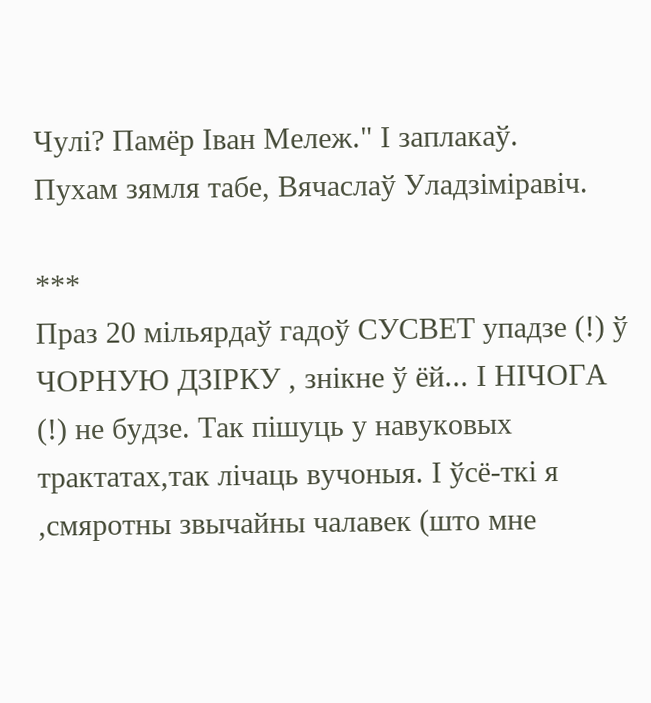Чулі? Памёр Іван Мележ." І заплакаў.
Пухам зямля табе, Вячаслаў Уладзіміравіч.

***
Праз 20 мільярдаў гадоў СУСВЕТ упадзе (!) ў ЧОРНУЮ ДЗІРКУ , знікне ў ёй... І НІЧОГА (!) не будзе. Так пішуць у навуковых трактатах,так лічаць вучоныя. І ўсё-ткі я ,смяротны звычайны чалавек (што мне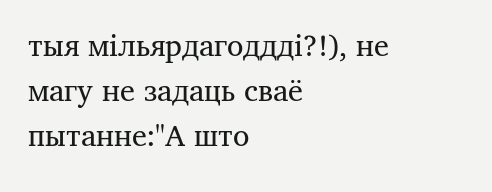тыя мільярдагоддді?!), не магу не задаць сваё пытанне:"А што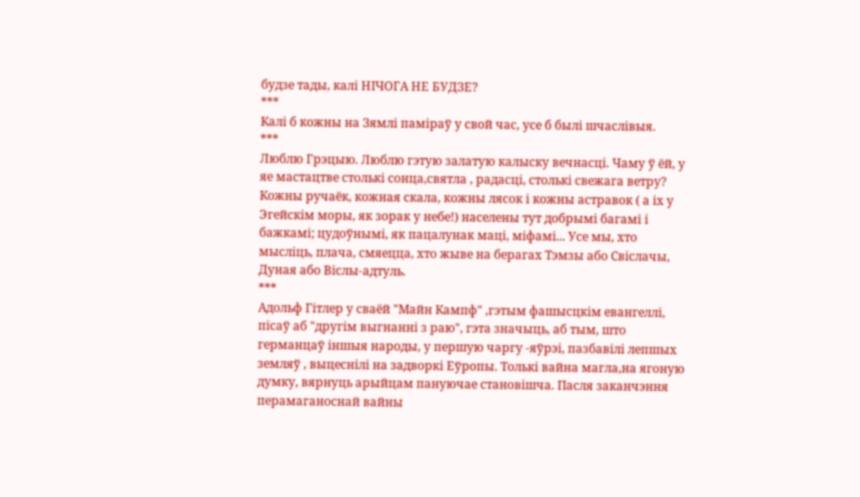будзе тады, калі НІЧОГА НЕ БУДЗЕ?
***
Калі б кожны на Зямлі паміраў у свой час, усе б былі шчаслівыя.
***
Люблю Грэцыю. Люблю гэтую залатую калыску вечнасці. Чаму ў ёй, у яе мастацтве столькі сонца,святла , радасці, столькі свежага ветру? Кожны ручаёк, кожная скала, кожны лясок і кожны астравок ( а іх у Эгейскім моры, як зорак у небе!) населены тут добрымі багамі і бажкамі; цудоўнымі, як пацалунак маці, міфамі... Усе мы, хто мысліць, плача, смяецца, хто жыве на берагах Тэмзы або Свіслачы, Дуная або Віслы-адтуль.
***
Адольф Гітлер у сваёй "Майн Кампф" ,гэтым фашысцкім евангеллі, пісаў аб "другім выгнанні з раю", гэта значыць, аб тым, што германцаў іншыя народы, у першую чаргу -яўрэі, пазбавілі лепшых земляў , выцеснілі на задворкі Еўропы. Толькі вайна магла,на ягоную думку, вярнуць арыйцам пануючае становішча. Пасля заканчэння перамаганоснай вайны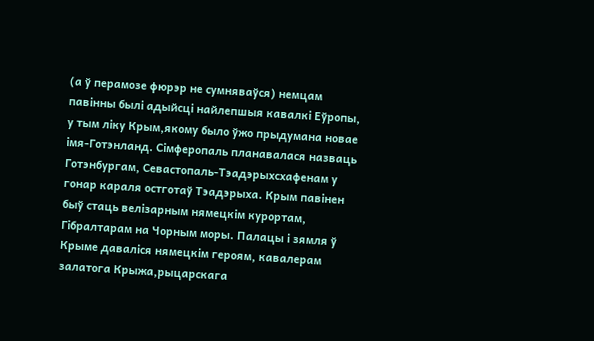(а ў перамозе фюрэр не сумняваўся) немцам павінны былі адыйсці найлепшыя кавалкі Еўропы, у тым ліку Крым,якому было ўжо прыдумана новае імя-Готэнланд. Сімферопаль планавалася назваць Готэнбургам, Севастопаль-Тэадэрыхсхафенам у гонар караля остготаў Тэадэрыха. Крым павінен быў стаць велізарным нямецкім курортам, Гібралтарам на Чорным моры. Палацы і зямля ў Крыме даваліся нямецкім героям, кавалерам залатога Крыжа,рыцарскага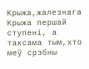Крыжа,жалезнага Крыжа першай ступені, а таксама тым,хто меў срэбны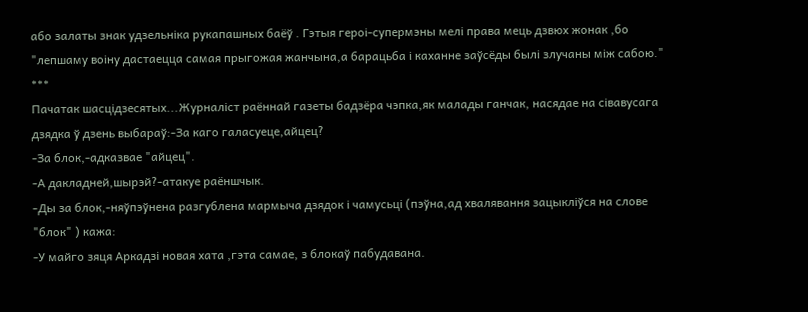або залаты знак удзельніка рукапашных баёў . Гэтыя героі-супермэны мелі права мець дзвюх жонак ,бо "лепшаму воіну дастаецца самая прыгожая жанчына,а барацьба і каханне заўсёды былі злучаны між сабою."
***
Пачатак шасцідзесятых...Журналіст раённай газеты бадзёра чэпка,як малады ганчак, насядае на сівавусага дзядка ў дзень выбараў:-За каго галасуеце,айцец?
-За блок,-адказвае "айцец".
-А дакладней,шырэй?-атакуе раёншчык.
-Ды за блок,-няўпэўнена разгублена мармыча дзядок і чамусьці (пэўна,ад хвалявання зацыкліўся на слове "блок" ) кажа:
-У майго зяця Аркадзі новая хата ,гэта самае, з блокаў пабудавана.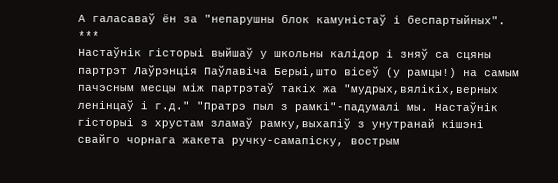А галасаваў ён за "непарушны блок камуністаў і беспартыйных".
***
Настаўнік гісторыі выйшаў у школьны калідор і зняў са сцяны партрэт Лаўрэнція Паўлавіча Берыі,што вісеў (у рамцы!) на самым пачэсным месцы між партрэтаў такіх жа "мудрых,вялікіх,верных ленінцаў і г.д." "Пратрэ пыл з рамкі"-падумалі мы. Настаўнік гісторыі з хрустам зламаў рамку,выхапіў з унутранай кішэні свайго чорнага жакета ручку-самапіску, вострым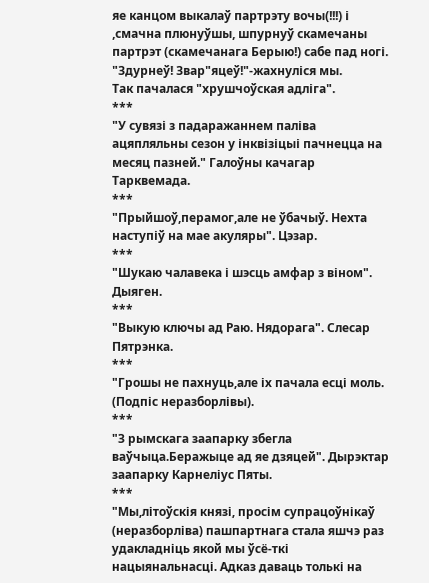яе канцом выкалаў партрэту вочы(!!!) і ,смачна плюнуўшы, шпурнуў скамечаны партрэт (скамечанага Берыю!) сабе пад ногі. "Здурнеў! Звар"яцеў!"-жахнуліся мы.
Так пачалася "хрушчоўская адліга".
***
"У сувязі з падаражаннем паліва ацяпляльны сезон у інквізіцыі пачнецца на месяц пазней." Галоўны качагар Тарквемада.
***
"Прыйшоў,перамог,але не ўбачыў. Нехта наступіў на мае акуляры". Цэзар.
***
"Шукаю чалавека і шэсць амфар з віном". Дыяген.
***
"Выкую ключы ад Раю. Нядорага". Слесар Пятрэнка.
***
"Грошы не пахнуць,але іх пачала есці моль. (Подпіс неразборлівы).
***
"З рымскага заапарку збегла ваўчыца.Беражыце ад яе дзяцей". Дырэктар заапарку Карнеліус Пяты.
***
"Мы,літоўскія князі, просім супрацоўнікаў (неразборліва) пашпартнага стала яшчэ раз удакладніць якой мы ўсё-ткі нацыянальнасці. Адказ даваць толькі на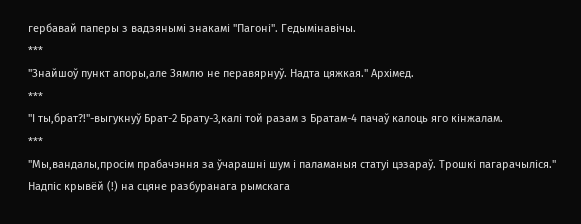гербавай паперы з вадзянымі знакамі "Пагоні". Гедымінавічы.
***
"Знайшоў пункт апоры,але Зямлю не перавярнуў. Надта цяжкая." Архімед.
***
"І ты,брат?!"-выгукнуў Брат-2 Брату-3,калі той разам з Братам-4 пачаў калоць яго кінжалам.
***
"Мы,вандалы,просім прабачэння за ўчарашні шум і паламаныя статуі цэзараў. Трошкі пагарачыліся." Надпіс крывёй (!) на сцяне разбуранага рымскага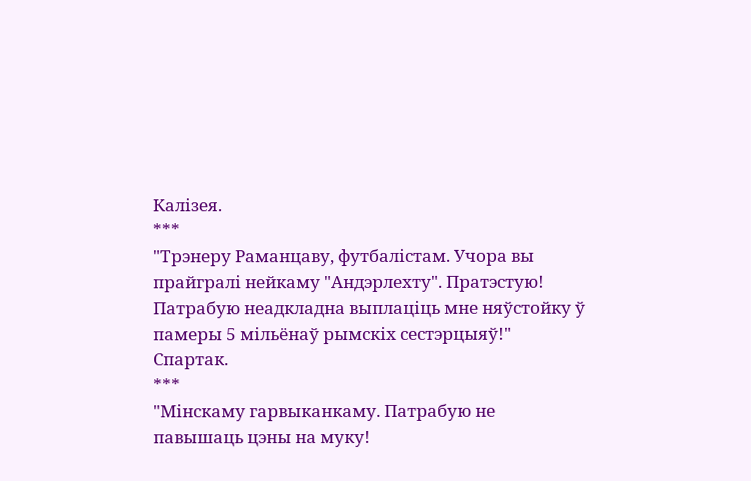Калізея.
***
"Трэнеру Раманцаву, футбалістам. Учора вы прайгралі нейкаму "Андэрлехту". Пратэстую! Патрабую неадкладна выплаціць мне няўстойку ў памеры 5 мільёнаў рымскіх сестэрцыяў!" Спартак.
***
"Мінскаму гарвыканкаму. Патрабую не павышаць цэны на муку!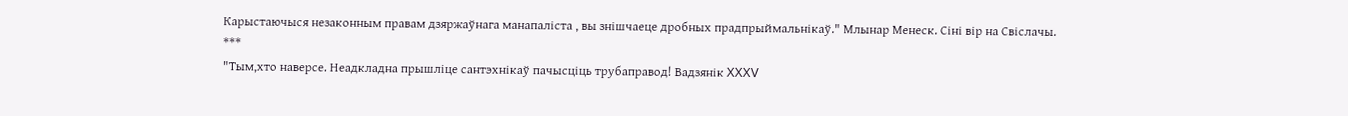Карыстаючыся незаконным правам дзяржаўнага манапаліста , вы знішчаеце дробных прадпрыймальнікаў." Млынар Менеск. Сіні вір на Свіслачы.
***
"Тым,хто наверсе. Неадкладна прышліце сантэхнікаў пачысціць трубаправод! Вадзянік XXXV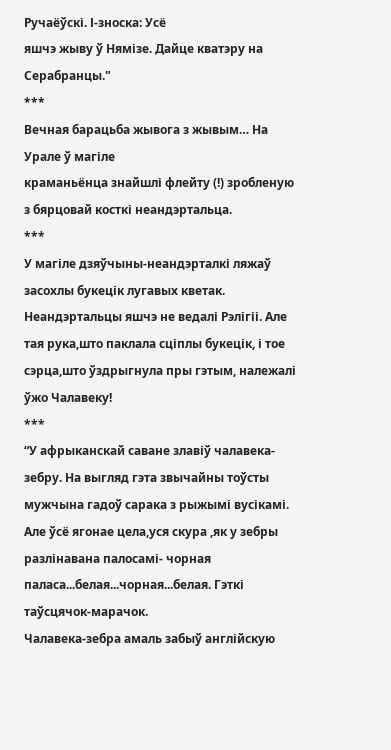Ручаёўскі. І-зноска: Усё
яшчэ жыву ў Нямізе. Дайце кватэру на Серабранцы."
***
Вечная барацьба жывога з жывым… На Урале ў магіле
краманьёнца знайшлі флейту (!) зробленую з бярцовай косткі неандэртальца.
***
У магіле дзяўчыны-неандэрталкі ляжаў засохлы букецік лугавых кветак. Неандэртальцы яшчэ не ведалі Рэлігіі. Але тая рука,што паклала сціплы букецік, і тое сэрца,што ўздрыгнула пры гэтым, належалі ўжо Чалавеку!
***
“У афрыканскай саване злавіў чалавека-зебру. На выгляд гэта звычайны тоўсты мужчына гадоў сарака з рыжымі вусікамі. Але ўсё ягонае цела,уся скура ,як у зебры разлінавана палосамі- чорная паласа...белая...чорная...белая. Гэткі таўсцячок-марачок.
Чалавека-зебра амаль забыў англійскую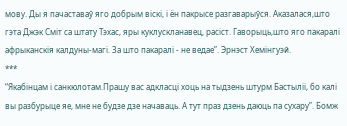мову. Ды я пачаставаў яго добрым віскі, і ён пакрысе разгаварыўся. Аказалася,што гэта Джэк Сміт са штату Тэхас, яры куклускланавец, расіст. Гаворыць,што яго пакаралі афрыканскія калдуны-магі. За што пакаралі - не ведае”. Эрнэст Хемінгуэй.
***
“Якабінцам і санкюлотам.Прашу вас адкласці хоць на тыдзень штурм Бастыліі, бо калі вы разбурыце яе, мне не будзе дзе начаваць. А тут праз дзень даюць па сухару”. Бомж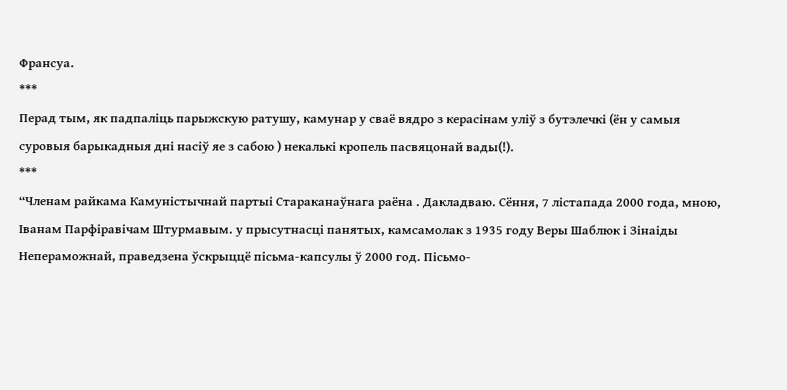Франсуа.
***
Перад тым, як падпаліць парыжскую ратушу, камунар у сваё вядро з керасінам уліў з бутэлечкі (ён у самыя суровыя барыкадныя дні насіў яе з сабою ) некалькі кропель пасвяцонай вады(!).
***
“Членам райкама Камуністычнай партыі Стараканаўнага раёна . Дакладваю. Сёння, 7 лістапада 2000 года, мною, Іванам Парфіравічам Штурмавым. у прысутнасці панятых, камсамолак з 1935 году Веры Шаблюк і Зінаіды Непераможнай, праведзена ўскрыццё пісьма-капсулы ў 2000 год. Пісьмо-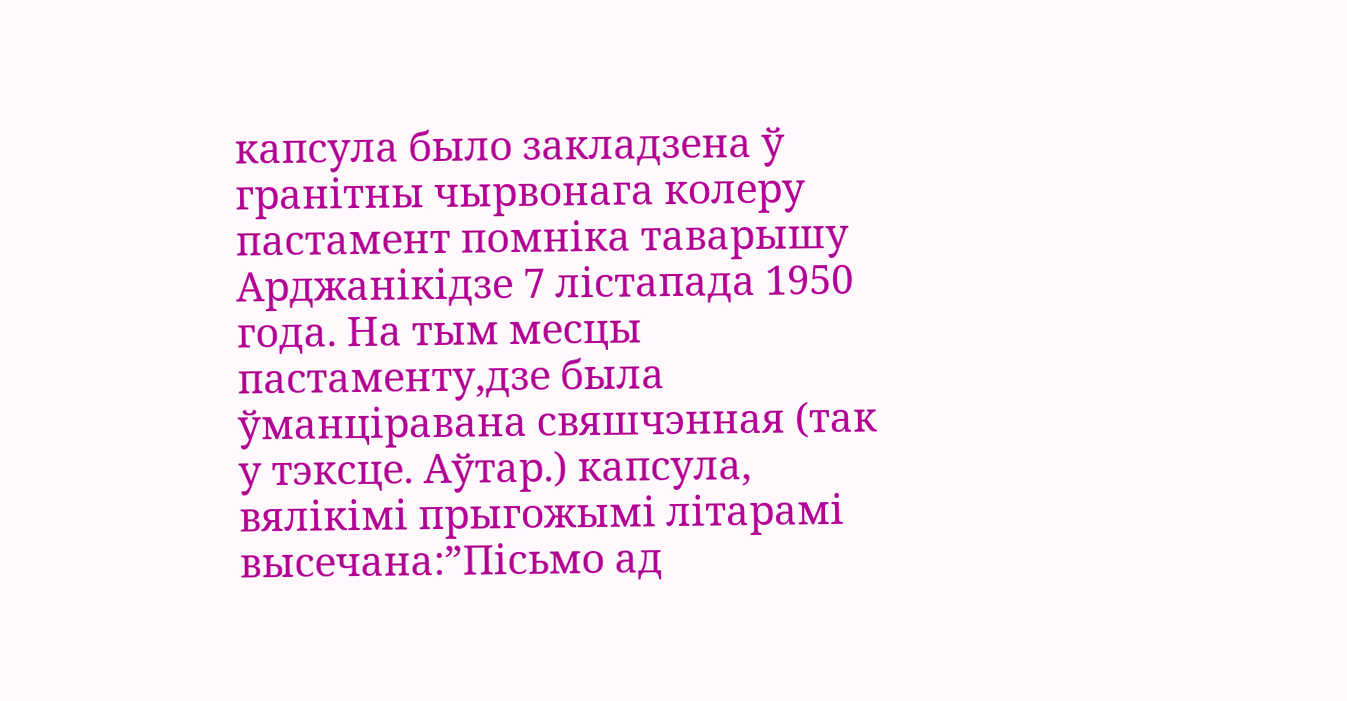капсула было закладзена ў гранітны чырвонага колеру пастамент помніка таварышу Арджанікідзе 7 лістапада 1950 года. На тым месцы пастаменту,дзе была ўманціравана свяшчэнная (так у тэксце. Аўтар.) капсула, вялікімі прыгожымі літарамі высечана:”Пісьмо ад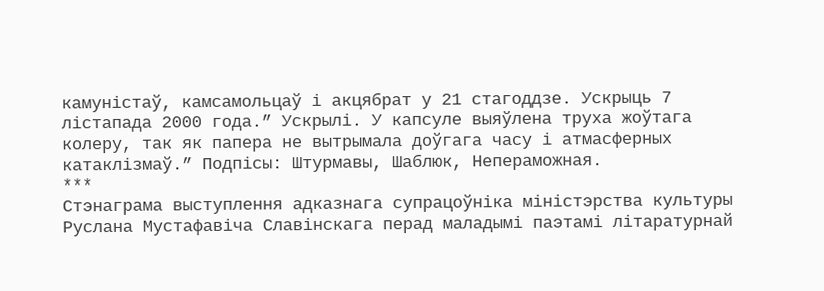камуністаў, камсамольцаў і акцябрат у 21 стагоддзе. Ускрыць 7 лістапада 2000 года.” Ускрылі. У капсуле выяўлена труха жоўтага колеру, так як папера не вытрымала доўгага часу і атмасферных катаклізмаў.” Подпісы: Штурмавы, Шаблюк, Непераможная.
***
Стэнаграма выступлення адказнага супрацоўніка міністэрства культуры Руслана Мустафавіча Славінскага перад маладымі паэтамі літаратурнай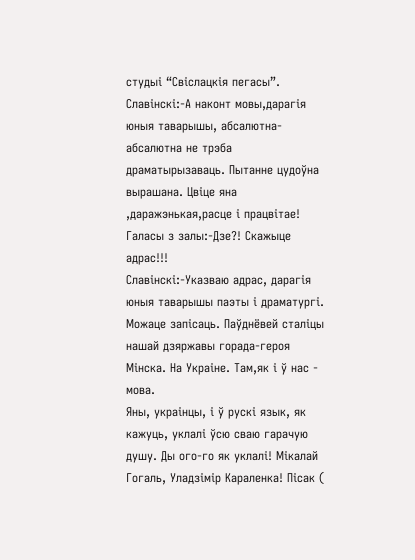студыі “Свіслацкія пегасы”.
Славінскі:-А наконт мовы,дарагія юныя таварышы, абсалютна-абсалютна не трэба драматырызаваць. Пытанне цудоўна вырашана. Цвіце яна ,даражэнькая,расце і працвітае!
Галасы з залы:-Дзе?! Скажыце адрас!!!
Славінскі:-Указваю адрас, дарагія юныя таварышы паэты і драматургі. Можаце запісаць. Паўднёвей сталіцы нашай дзяржавы горада-героя Мінска. На Украіне. Там,як і ў нас - мова.
Яны, украінцы, і ў рускі язык, як кажуць, уклалі ўсю сваю гарачую душу. Ды ого-го як уклалі! Мікалай Гогаль, Уладзімір Караленка! Пісак (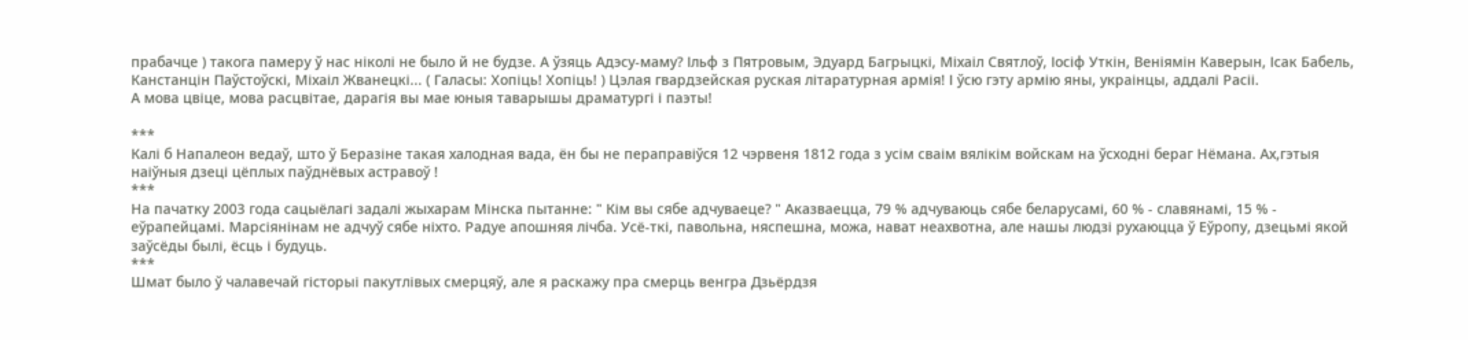прабачце ) такога памеру ў нас ніколі не было й не будзе. А ўзяць Адэсу-маму? Ільф з Пятровым, Эдуард Багрыцкі, Міхаіл Святлоў, Іосіф Уткін, Веніямін Каверын, Ісак Бабель, Канстанцін Паўстоўскі, Міхаіл Жванецкі... ( Галасы: Хопіць! Хопіць! ) Цэлая гвардзейская руская літаратурная армія! І ўсю гэту армію яны, украінцы, аддалі Расіі.
А мова цвіце, мова расцвітае, дарагія вы мае юныя таварышы драматургі і паэты!

***
Калі б Напалеон ведаў, што ў Беразіне такая халодная вада, ён бы не пераправіўся 12 чэрвеня 1812 года з усім сваім вялікім войскам на ўсходні бераг Нёмана. Ах,гэтыя наіўныя дзеці цёплых паўднёвых астравоў !
***
На пачатку 2003 года сацыёлагі задалі жыхарам Мінска пытанне: " Кім вы сябе адчуваеце? " Аказваецца, 79 % адчуваюць сябе беларусамі, 60 % - славянамі, 15 % - еўрапейцамі. Марсіянінам не адчуў сябе ніхто. Радуе апошняя лічба. Усё-ткі, павольна, няспешна, можа, нават неахвотна, але нашы людзі рухаюцца ў Еўропу, дзецьмі якой заўсёды былі, ёсць і будуць.
***
Шмат было ў чалавечай гісторыі пакутлівых смерцяў, але я раскажу пра смерць венгра Дзьёрдзя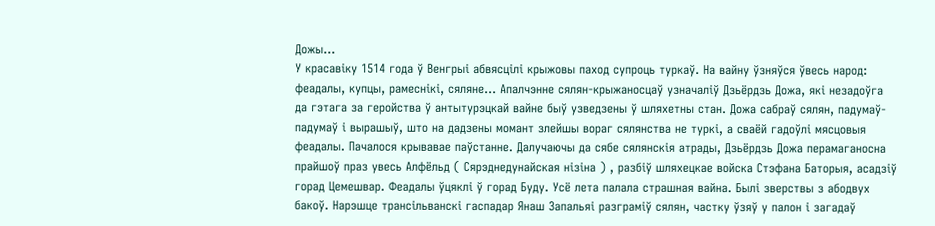Дожы...
У красавіку 1514 года ў Венгрыі абвясцілі крыжовы паход супроць туркаў. На вайну ўзняўся ўвесь народ: феадалы, купцы, рамеснікі, сяляне... Апалчэнне сялян-крыжаносцаў узначаліў Дзьёрдзь Дожа, які незадоўга да гэтага за геройства ў антытурэцкай вайне быў узведзены ў шляхетны стан. Дожа сабраў сялян, падумаў-падумаў і вырашыў, што на дадзены момант злейшы вораг сялянства не туркі, а сваёй гадоўлі мясцовыя феадалы. Пачалося крывавае паўстанне. Далучаючы да сябе сялянскія атрады, Дзьёрдзь Дожа перамаганосна прайшоў праз увесь Алфёльд ( Сярэднедунайская нізіна ) , разбіў шляхецкае войска Стэфана Баторыя, асадзіў горад Цемешвар. Феадалы ўцяклі ў горад Буду. Усё лета палала страшная вайна. Былі зверствы з абодвух бакоў. Нарэшце трансільванскі гаспадар Янаш Запальяі разграміў сялян, частку ўзяў у палон і загадаў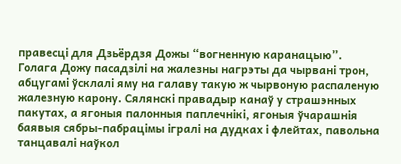правесці для Дзьёрдзя Дожы “вогненную каранацыю”. Голага Дожу пасадзілі на жалезны нагрэты да чырвані трон, абцугамі ўсклалі яму на галаву такую ж чырвоную распаленую жалезную карону. Сялянскі правадыр канаў у страшэнных пакутах, а ягоныя палонныя паплечнікі, ягоныя ўчарашнія баявыя сябры-пабрацімы ігралі на дудках і флейтах, павольна танцавалі наўкол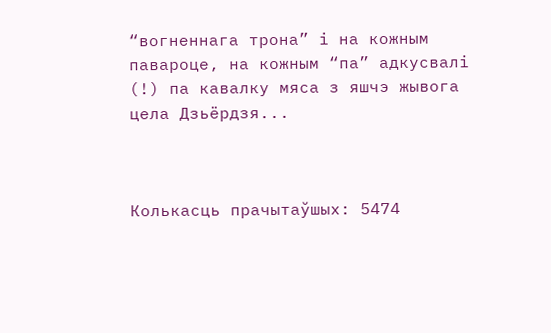“вогненнага трона” і на кожным павароце, на кожным “па” адкусвалі (!) па кавалку мяса з яшчэ жывога цела Дзьёрдзя...



Колькасць прачытаўшых: 5474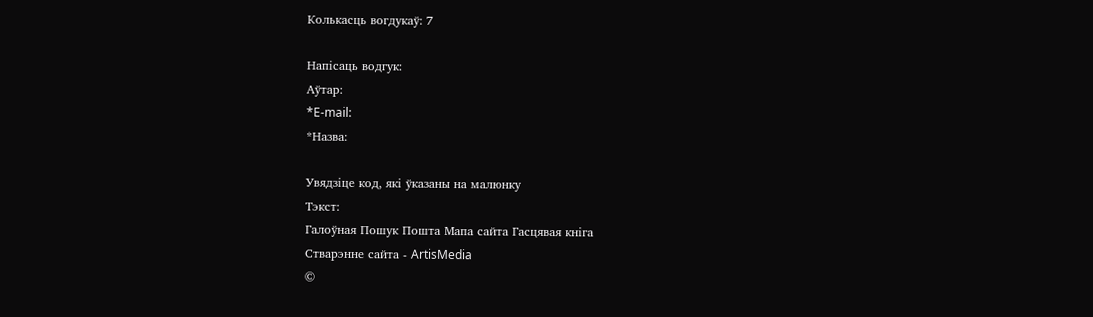Колькасць вогдукаў: 7

Напiсаць водгук:
Аўтар:
*E-mail:
*Назва:

Увядзiце код, які ўказаны на малюнку
Тэкст:
Галоўная Пошук Пошта Мапа сайта Гасцявая кнiга
Стварэнне сайта - ArtisMedia
©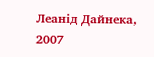Леанiд Дайнека, 2007